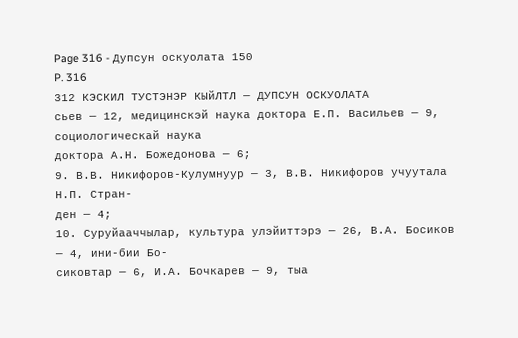Page 316 - Дупсун оскуолата 150
P. 316
312 КЭСКИЛ ТУСТЭНЭР КЫйЛТЛ — ДУПСУН ОСКУОЛАТА
сьев — 12, медицинскэй наука доктора Е.П. Васильев — 9, социологическай наука
доктора А.Н. Божедонова — 6;
9. В.В. Никифоров-Кулумнуур — 3, В.В. Никифоров учуутала Н.П. Стран-
ден — 4;
10. Суруйааччылар, культура улэйиттэрэ — 26, В.А. Босиков — 4, ини-бии Бо-
сиковтар — 6, И.А. Бочкарев — 9, тыа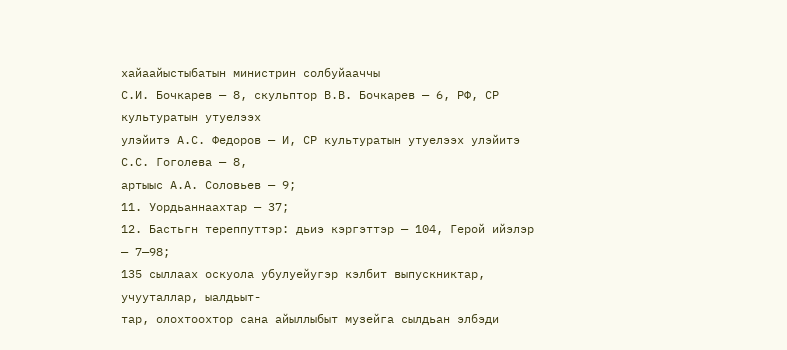хайаайыстыбатын министрин солбуйааччы
С.И. Бочкарев — 8, скульптор В.В. Бочкарев — 6, РФ, СР культуратын утуелээх
улэйитэ А.С. Федоров — И, СР культуратын утуелээх улэйитэ С.С. Гоголева — 8,
артыыс А.А. Соловьев — 9;
11. Уордьаннаахтар — 37;
12. Бастьгн тереппуттэр: дьиэ кэргэттэр — 104, Герой ийэлэр — 7—98;
135 сыллаах оскуола убулуейугэр кэлбит выпускниктар, учууталлар, ыалдьыт-
тар, олохтоохтор сана айыллыбыт музейга сылдьан элбэди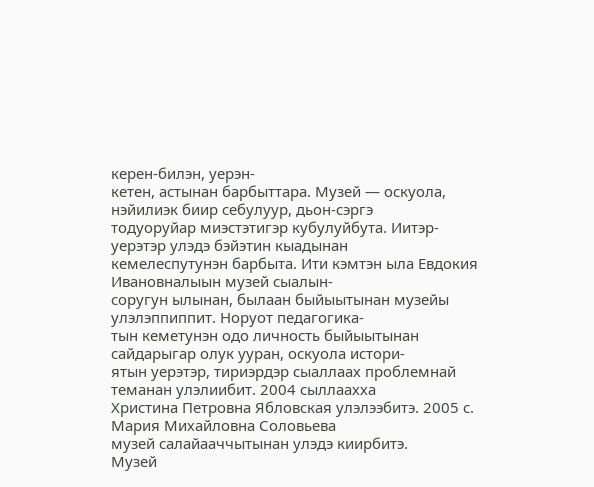керен-билэн, уерэн-
кетен, астынан барбыттара. Музей — оскуола, нэйилиэк биир себулуур, дьон-сэргэ
тодуоруйар миэстэтигэр кубулуйбута. Иитэр-уерэтэр улэдэ бэйэтин кыадынан
кемелеспутунэн барбыта. Ити кэмтэн ыла Евдокия Ивановналыын музей сыалын-
соругун ылынан, былаан быйыытынан музейы улэлэппиппит. Норуот педагогика-
тын кеметунэн одо личность быйыытынан сайдарыгар олук ууран, оскуола истори-
ятын уерэтэр, тириэрдэр сыаллаах проблемнай теманан улэлиибит. 2004 сыллаахха
Христина Петровна Ябловская улэлээбитэ. 2005 с. Мария Михайловна Соловьева
музей салайааччытынан улэдэ киирбитэ.
Музей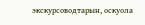экскурсоводтарын, оскуола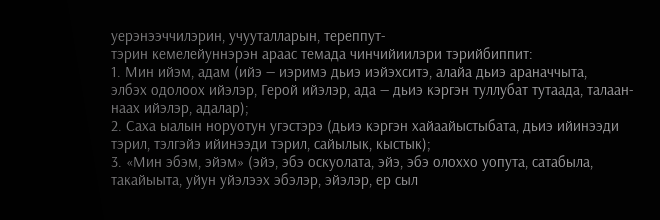уерэнээччилэрин, учууталларын, тереппут-
тэрин кемелейуннэрэн араас темада чинчийиилэри тэрийбиппит:
1. Мин ийэм, адам (ийэ — иэримэ дьиэ иэйэхситэ, алайа дьиэ араначчыта,
элбэх одолоох ийэлэр, Герой ийэлэр, ада — дьиэ кэргэн туллубат тутаада, талаан-
наах ийэлэр, адалар);
2. Саха ыалын норуотун угэстэрэ (дьиэ кэргэн хайаайыстыбата, дьиэ ийинээди
тэрил, тэлгэйэ ийинээди тэрил, сайылык, кыстык);
3. «Мин эбэм, эйэм» (эйэ, эбэ оскуолата, эйэ, эбэ олоххо уопута, сатабыла,
такайыыта, уйун уйэлээх эбэлэр, эйэлэр, ер сыл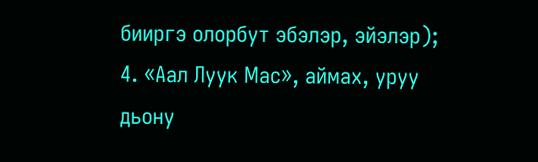бииргэ олорбут эбэлэр, эйэлэр);
4. «Аал Луук Мас», аймах, уруу дьону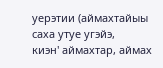уерэтии (аймахтайыы саха утуе угэйэ,
киэн' аймахтар, аймах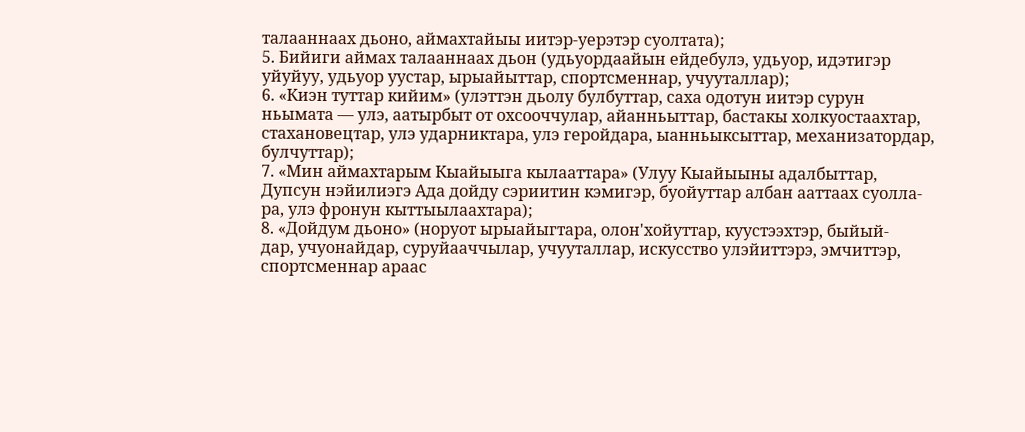талааннаах дьоно, аймахтайыы иитэр-уерэтэр суолтата);
5. Бийиги аймах талааннаах дьон (удьуордаайын ейдебулэ, удьуор, идэтигэр
уйуйуу, удьуор уустар, ырыайыттар, спортсменнар, учууталлар);
6. «Киэн туттар кийим» (улэттэн дьолу булбуттар, саха одотун иитэр сурун
ньымата — улэ, аатырбыт от охсооччулар, айанньыттар, бастакы холкуостаахтар,
стахановецтар, улэ ударниктара, улэ геройдара, ыанньыксыттар, механизатордар,
булчуттар);
7. «Мин аймахтарым Кыайыыга кылааттара» (Улуу Кыайыыны адалбыттар,
Дупсун нэйилиэгэ Ада дойду сэриитин кэмигэр, буойуттар албан ааттаах суолла-
ра, улэ фронун кыттыылаахтара);
8. «Дойдум дьоно» (норуот ырыайыгтара, олон'хойуттар, куустээхтэр, быйый-
дар, учуонайдар, суруйааччылар, учууталлар, искусство улэйиттэрэ, эмчиттэр,
спортсменнар араас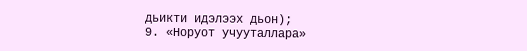дьикти идэлээх дьон);
9. «Норуот учууталлара»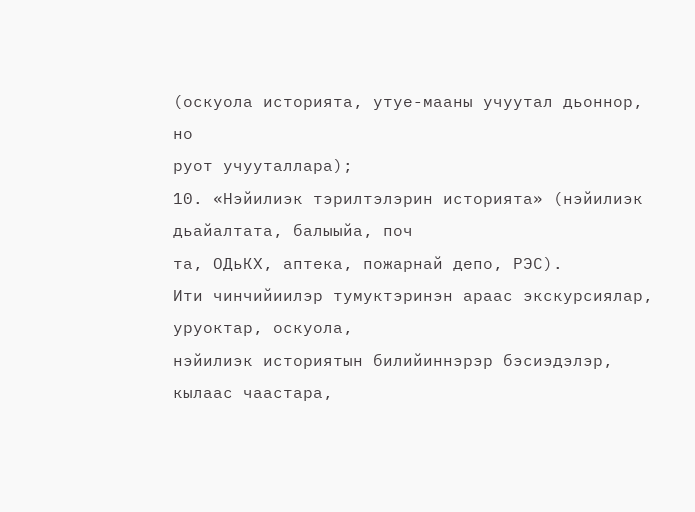(оскуола историята, утуе-мааны учуутал дьоннор, но
руот учууталлара);
10. «Нэйилиэк тэрилтэлэрин историята» (нэйилиэк дьайалтата, балыыйа, поч
та, ОДьКХ, аптека, пожарнай депо, РЭС).
Ити чинчийиилэр тумуктэринэн араас экскурсиялар, уруоктар, оскуола,
нэйилиэк историятын билийиннэрэр бэсиэдэлэр, кылаас чаастара,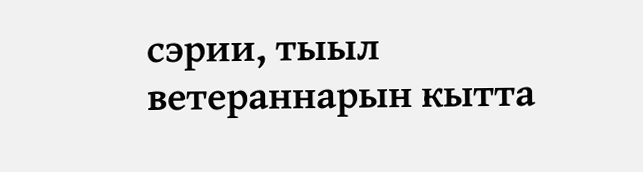сэрии, тыыл
ветераннарын кытта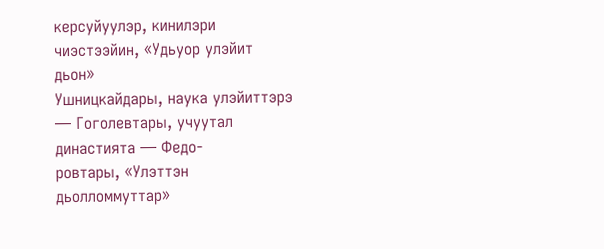керсуйуулэр, кинилэри чиэстээйин, «Удьуор улэйит дьон»
Ушницкайдары, наука улэйиттэрэ — Гоголевтары, учуутал династията — Федо-
ровтары, «Улэттэн дьолломмуттар»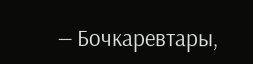— Бочкаревтары,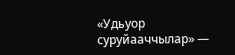«Удьуор суруйааччылар» —